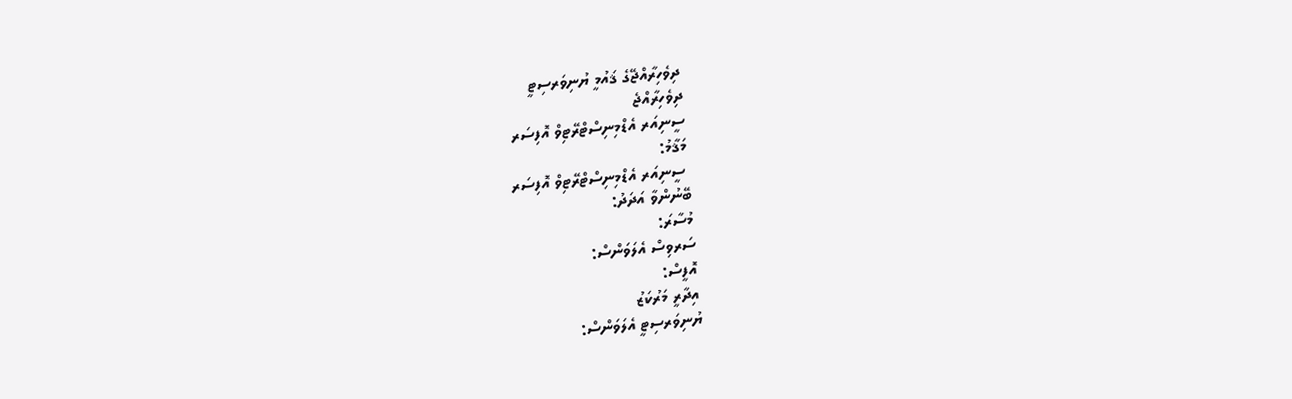ދިވެހިރާއްޖޭގެ ޤައުމީ ޔުނިވަރސިޓީ
ދިވެހިރާއްޖެ
ސީނިއަރ އެޑްމިނިސްޓްރޭޓިވް އޮފިސަރ
މަޤާމު:
 ސީނިއަރ އެޑްމިނިސްޓްރޭޓިވް އޮފިސަރ
ބޭނުންވާ އަދަދު:
މުސާރަ:
ސަރވިސް އެލަވަންސް:
އޮފީސް:
އިދާރީ މަރުކަޒު
ޔުނިވަރސިޓީ އެލަވަންސް: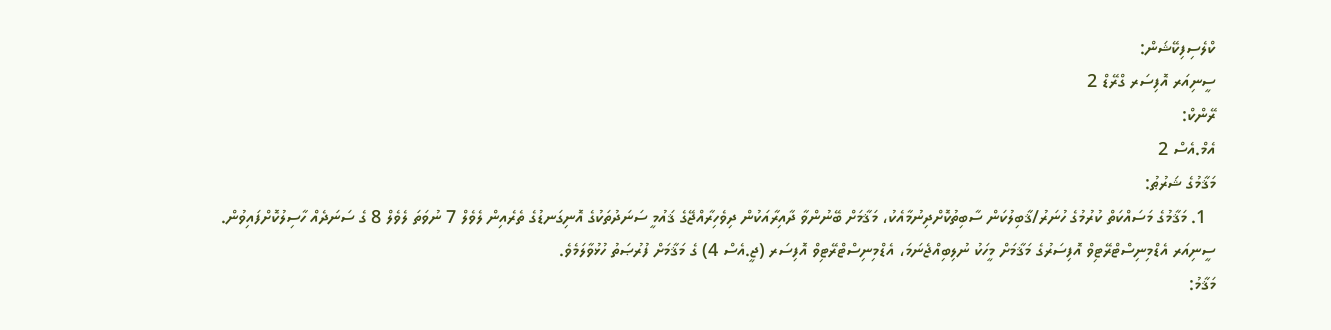ކްލެސިފިކޭޝަން:
ސީނިއަރ އޮފިސަރ ގްރޭޑް 2
ރޭންކް:
އެމް.އެސް 2
މަޤާމުގެ ޝަރުޠު:
  1. މަޤާމުގެ މަސައްކަތް ކުރުމުގެ ހުނަރު/ޤާބިލުކަން ސާބިތުކޮށްދިނުމާއެކު، މަޤާމަށް ބޭނުންވާ ދާއިރާއަކުން ދިވެހިރާއްޖޭގެ ޤައުމީ ސަނަދުތަކުގެ އޮނިގަނޑުގެ ތެރެއިން ލެވެލް 7 ނުވަތަ ލެވެލް 8 ގެ ސަނަދެއް ހާސިލުކޮށްފައިވުން.
ސީނިއަރ އެޑްމިނިސްޓްރޭޓިވް އޮފިސަރުގެ މަޤާމަށް މީހަކު ނުލިބިއްޖެނަމަ، އެޑްމިނިސްޓްރޭޓިވް އޮފިސަރ (ޖީ.އެސް 4) ގެ މަޤާމަށް ފުރުޞަތު ހުޅުވާލަމެވެ.
މަޤާމު: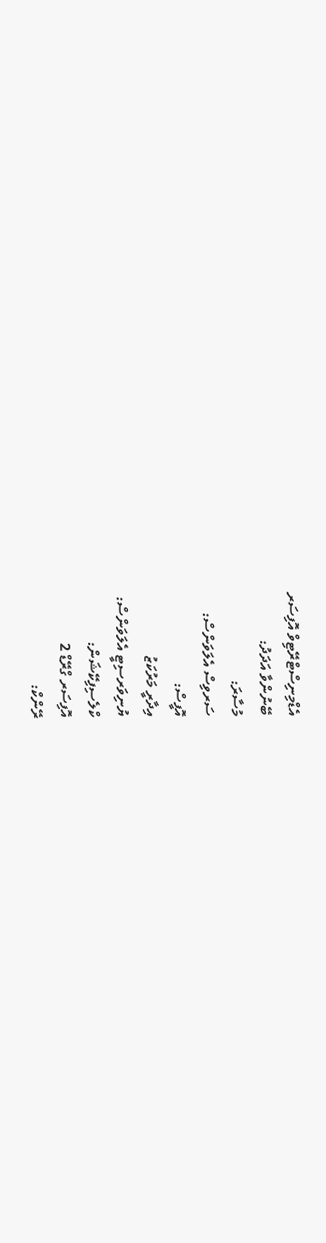އެޑްމިނިސްޓްރޭޓިވް އޮފިސަރ
ބޭނުންވާ އަދަދު:
މުސާރަ:
ސަރވިސް އެލަވަންސް:
އޮފީސް:
އިދާރީ މަރުކަޒު
ޔުނިވަރސިޓީ އެލަވަންސް:
ކްލެސިފިކޭޝަން:
އޮފިސަރ ގްރޭޑް 2
ރޭންކް: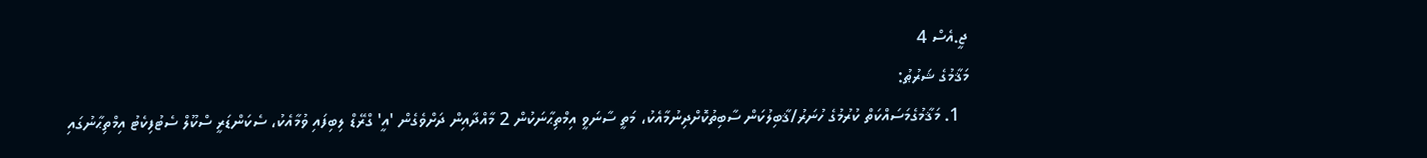ޖީ.އެސް 4
މަޤާމުގެ ޝަރުޠު:
  1. މަޤާމުގެމަސައްކަތް ކުރުމުގެ ހުނަރު/ޤާބިލުކަން ސާބިތުކޮށްދިނުމާއެކު، މަތީ ސާނަވީ އިމްތިޙާނަކުން 2 މާއްދާއިން ދަށްވެގެން 'އީ' ގްރޭޑް ލިބިފައި ވުމާއެކު، ސެކަންޑަރީ ސްކޫލް ސެޓުފިކެޓު އިމްތިޙާނުގައި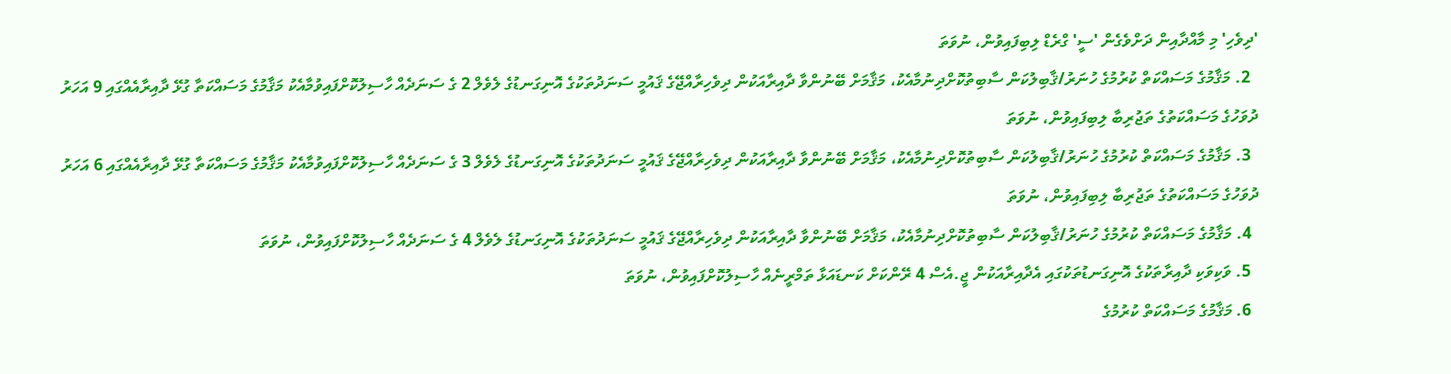'ދިވެހި' މި މާއްދާއިން ދަށްވެގެން 'ސީ' ގްރެޑް ލިބިފައިވުން، ނުވަތަ
  2. މަޤާމުގެ މަސައްކަތް ކުރުމުގެ ހުނަރު/ޤާބިލުކަން ސާބިތުކޮށްދިނުމާއެކު، މަޤާމަށް ބޭނުންވާ ދާއިރާއަކުން ދިވެހިރާއްޖޭގެ ޤައުމީ ސަނަދުތަކުގެ އޮނިގަނޑުގެ ލެވެލް 2 ގެ ސަނަދެއް ހާސިލުކޮށްފައިވުމާއެކު މަޤާމުގެ މަސައްކަތާ ގުޅޭ ދާއިރާއެއްގައި 9 އަހަރު ދުވަހުގެ މަސައްކަތުގެ ތަޖުރިބާ ލިބިފައިވުން، ނުވަތަ
  3. މަޤާމުގެ މަސައްކަތް ކުރުމުގެ ހުނަރު/ޤާބިލުކަން ސާބިތުކޮށްދިނުމާއެކު، މަޤާމަށް ބޭނުންވާ ދާއިރާއަކުން ދިވެހިރާއްޖޭގެ ޤައުމީ ސަނަދުތަކުގެ އޮނިގަނޑުގެ ލެވެލް 3 ގެ ސަނަދެއް ހާސިލުކޮށްފައިވުމާއެކު މަޤާމުގެ މަސައްކަތާ ގުޅޭ ދާއިރާއެއްގައި 6 އަހަރު ދުވަހުގެ މަސައްކަތުގެ ތަޖުރިބާ ލިބިފައިވުން، ނުވަތަ
  4. މަޤާމުގެ މަސައްކަތް ކުރުމުގެ ހުނަރު/ޤާބިލުކަން ސާބިތުކޮށްދިނުމާއެކު، މަޤާމަށް ބޭނުންވާ ދާއިރާއަކުން ދިވެހިރާއްޖޭގެ ޤައުމީ ސަނަދުތަކުގެ އޮނިގަނޑުގެ ލެވެލް 4 ގެ ސަނަދެއް ހާސިލުކޮށްފައިވުން، ނުވަތަ
  5. ވަކިވަކި ދާއިރާތަކުގެ އޮނިގަނޑުތަކުގައި އެދާއިރާއަކުން ޖީ.އެސް 4 ރޭންކަށް ކަނޑައަޅާ ތަމްރީނެއް ހާސިލުކޮށްފައިވުން، ނުވަތަ
  6. މަޤާމުގެ މަސައްކަތް ކުރުމުގެ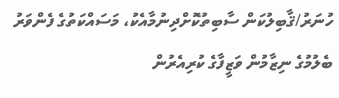ހުނަރު/ޤާބިލުކަން ސާބިތުކޮށްދިނުމާއެކު، މަސައްކަތުގެ ފެންވަރު ބެލުމުގެ ނިޒާމުން ވަޒީފާގެ ކުރިއެރުން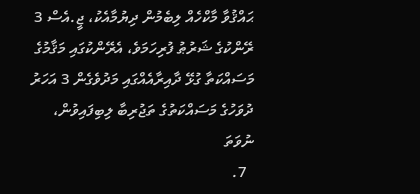ޙައްޤުވާ މާކްހެއް ލިބެމުން ދިޔުމާއެކު، ޖީ.އެސް 3 ރޭންކުގެ ޝަރުޠު ފުރިހަމަވެ، އެރޭންކުގައި މަޤާމުގެ މަސައްކަތާ ގުޅޭ ދާއިރާއެއްގައި މަދުވެގެން 3 އަހަރު ދުވަހުގެ މަސައްކަތުގެ ތަޖުރިބާ ލިބިފައިވުން، ނުވަތަ
  7.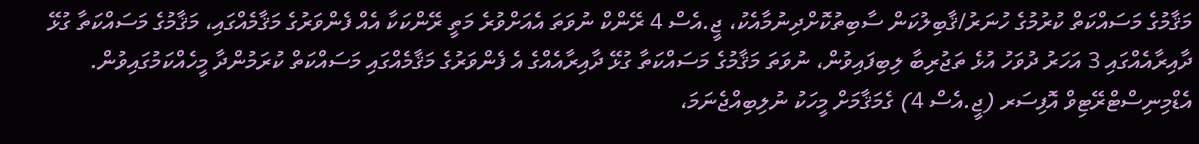މަޤާމުގެ މަސައްކަތް ކުރުމުގެ ހުނަރު/ޤާބިލުކަން ސާބިތުކޮށްދިނުމާއެކު، ޖީ.އެސް 4 ރޭންކް ނުވަތަ އެއަށްވުރެ މަތީ ރޭންކަކާ އެއް ފެންވަރުގެ މަޤާމެއްގައި، މަޤާމުގެ މަސައްކަތާ ގުޅޭ ދާއިރާއެއްގައި 3 އަހަރު ދުވަހު އުޅެ ތަޖުރިބާ ލިބިފައިވުން، ނުވަތަ މަޤާމުގެ މަސައްކަތާ ގުޅޭ ދާއިރާއެއްގެ އެ ފެންވަރުގެ މަޤާމެއްގައި މަސައްކަތް ކުރަމުންދާ މީހެއްކަމުގައިވުން.
އެޑްމިނިސްޓްރޭޓިވް އޮފިސަރ (ޖީ.އެސް 4) ގެމަޤާމަށް މީހަކު ނުލިބިއްޖެނަމަ،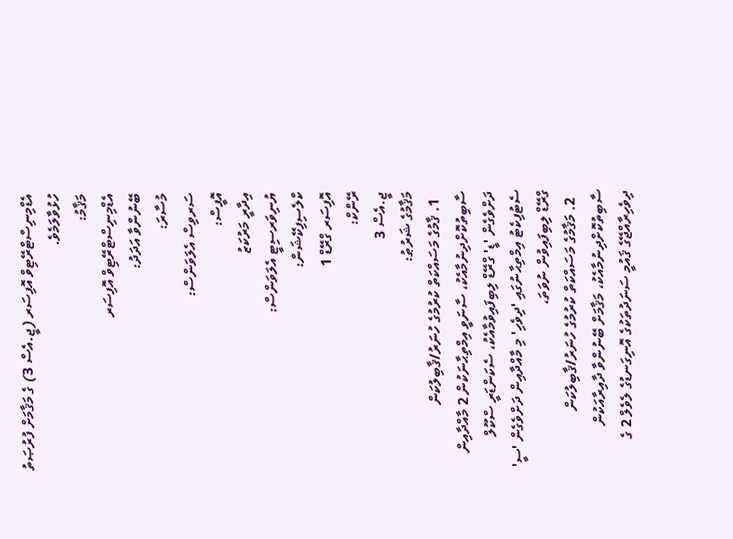އެޑްމިނިސްޓްރޭޓިވް އޮފިސަރ (ޖީ.އެސް 3) ގެ މަޤާމަށް ފުރުޞަތު ހުޅުވާލަމެވެ.
މަޤާމު:
އެޑްމިނިސްޓްރޭޓިވް އޮފިސަރ
ބޭނުންވާ އަދަދު:
މުސާރަ:
ސަރވިސް އެލަވަންސް:
އޮފީސް:
އިދާރީ މަރުކަޒު
ޔުނިވަރސިޓީ އެލަވަންސް:
ކްލެސިފިކޭޝަން:
އޮފިސަރ ގްރޭޑް 1
ރޭންކް:
ޖީ.އެސް 3
މަޤާމުގެ ޝަރުޠު:
  1. ޤާމުގެ މަސައްކަތް ކުރުމުގެ ހުނަރު/ޤާބިލުކަން ސާބިތުކޮށްދިނުމާއެކު، ސާނަވީ އިމްތިޙާނަކުން 2 މާއްދާއިން ދަށްވެގެން 'ޑީ' ގްރޭޑް ލިބިފައިވުމާއެކު، ސެކަންޑަރީ ސްކޫލް ސެޓުފިކެޓު އިމްތިޙާނުގައި 'ދިވެހި' މި މާއްދާއިން ދަށްވެގެން 'ސީ' ގްރޭޑް ލިބިފައިވުން ނުވަތަ،
  2. މަޤާމުގެ މަސައްކަތް ކުރުމުގެ ހުނަރު/ޤާބިލުކަން ސާބިތުކޮށްދިނުމާއެކު، މަޤާމަށް ބޭނުންވާ ދާއިރާއަކުން ދިވެހިރާއްޖޭގެ ޤައުމީ ސަނަދުތަކުގެ އޮނިގަނޑުގެ ލެވެލް 2 ގެ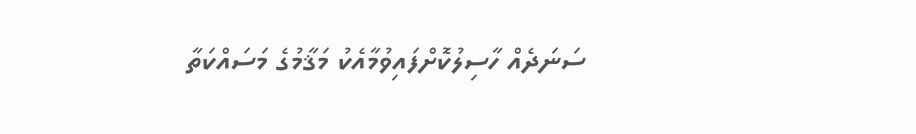ސަނަދެއް ހާސިލުކޮށްފައިވުމާއެކު މަޤާމުގެ މަސައްކަތާ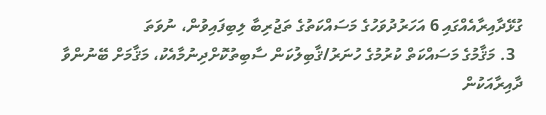ގުޅޭދާއިރާއެއްގައި 6 އަހަރުދުވަހުގެ މަސައްކަތުގެ ތަޖުރިބާ ލިބިފައިވުން، ނުވަތަ
  3. މަޤާމުގެ މަސައްކަތް ކުރުމުގެ ހުނަރު/ޤާބިލުކަން ސާބިތުކޮށްދިނުމާއެކު، މަޤާމަށް ބޭނުންވާ ދާއިރާއަކުން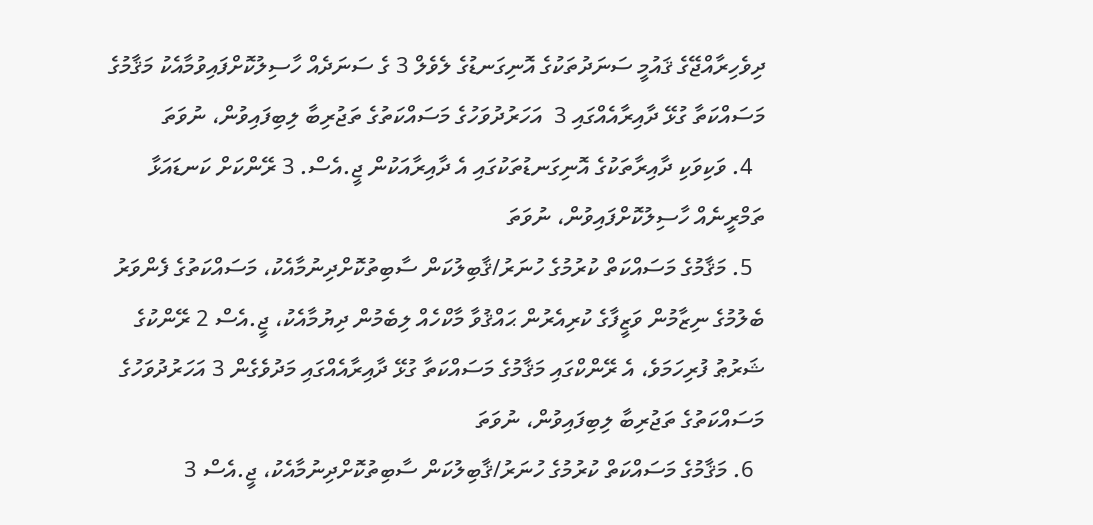ދިވެހިރާއްޖޭގެ ޤައުމީ ސަނަދުތަކުގެ އޮނިގަނޑުގެ ލެވެލް 3 ގެ ސަނަދެއް ހާސިލުކޮށްފައިވުމާއެކު މަޤާމުގެ މަސައްކަތާ ގުޅޭ ދާއިރާއެއްގައި 3  އަހަރުދުވަހުގެ މަސައްކަތުގެ ތަޖުރިބާ ލިބިފައިވުން، ނުވަތަ
  4. ވަކިވަކި ދާއިރާތަކުގެ އޮނިގަނޑުތަކުގައި އެ ދާއިރާއަކުން ޖީ.އެސް. 3 ރޭންކަށް ކަނޑައަޅާ ތަމްރީނެއް ހާސިލުކޮށްފައިވުން، ނުވަތަ
  5. މަޤާމުގެ މަސައްކަތް ކުރުމުގެ ހުނަރު/ޤާބިލުކަން ސާބިތުކޮށްދިނުމާއެކު، މަސައްކަތުގެ ފެންވަރު ބެލުމުގެ ނިޒާމުން ވަޒީފާގެ ކުރިއެރުން ޙައްޤުވާ މާކްހެއް ލިބެމުން ދިޔުމާއެކު، ޖީ.އެސް 2 ރޭންކުގެ ޝަރުޠު ފުރިހަމަވެ، އެ ރޭންކްގައި މަޤާމުގެ މަސައްކަތާ ގުޅޭ ދާއިރާއެއްގައި މަދުވެގެން 3 އަހަރުދުވަހުގެ މަސައްކަތުގެ ތަޖުރިބާ ލިބިފައިވުން، ނުވަތަ
  6. މަޤާމުގެ މަސައްކަތް ކުރުމުގެ ހުނަރު/ޤާބިލުކަން ސާބިތުކޮށްދިނުމާއެކު، ޖީ.އެސް 3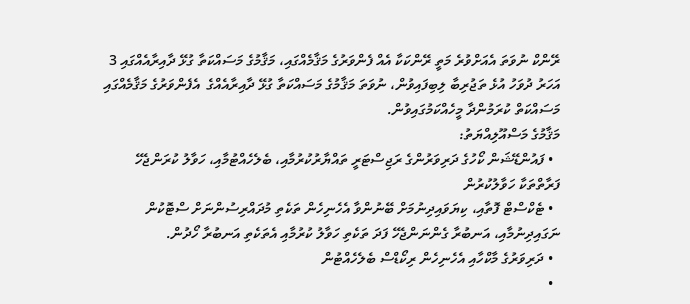ރޭންކް ނުވަތަ އެއަށްވުރެ މަތީ ރޭންކަކާ އެއް ފެންވަރުގެ މަޤާމެއްގައި، މަޤާމުގެ މަސައްކަތާ ގުޅޭ ދާއިރާއެއްގައި 3 އަހަރު ދުވަހު އުޅެ ތަޖުރިބާ ލިބިފައިވުން، ނުވަތަ މަޤާމުގެ މަސައްކަތާ ގުޅޭ ދާއިރާއެއްގެ  އެފެންވަރުގެ މަޤާމެއްގައި މަސައްކަތް ކުރަމުންދާ މީހެއްކަމުގައިވުން.
މަޤާމުގެ މަސްއޫލިއްޔަތު:
  • ފައުންޑޭޝަން ކޯހުގެ ދަރިވަރުންގެ ރަޖިސްޓަރީ ތައްޔާރުކުރުމާއި، ބެލެހެއްޓުމާއި، ހަވާލު ކުރަންޖެހޭ ފަރާތްތަކާ ހަވާލުކުރުން
  • ޓެކްސްޓް ފޮތާއި، ކިޔަވައިދިނުމަށް ބޭނުންވާ އެހެނިހެން ތަކެތި މުދައްރިސުންނަށް ސްޓޮކުން ނަގައިދިނުމާއި، އަނބުރާ ގެންނަންޖެހޭ ފަދަ ތަކެތި ހަވާލު ކުރުމާއި އެތަކެތި އަނބުރާ ހޯދުން.
  • ދަރިވަރުގެ މާކްހާއި އެހެނިހެން ރިކޯޑްސް ބެލެހެއްޓުން
  •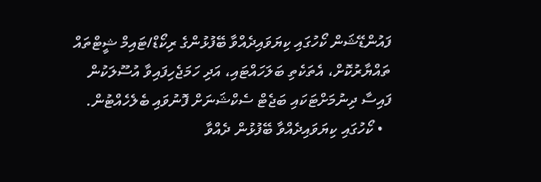ފައުންޑޭޝަން ކޯހުގައި ކިޔަވައިދެއްވާ ބޭފުޅުންގެ ރިކޯޑް/ޓައިމް ޝީޓްތައް ތައްޔާރުކޮށް، އެތަކެތި ބަލަހައްޓައި، އަދި ހަމަޖެހިފައިވާ އުސޫލަކުން ފައިސާ ދިނުމަށްޓަކައި ބަޖެޓް ސެކްޝަނަށް ފޮނުވައި ބެލެހެއްޓުން.
  • ކޯހުގައި ކިޔަވައިދެއްވާ ބޭފުޅުން ދެއްވާ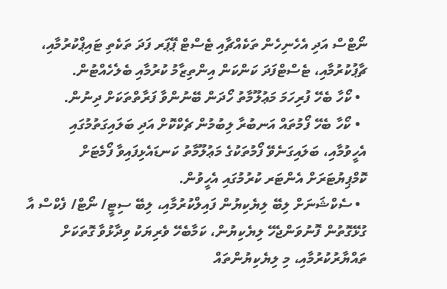ނޯޓްސް އަދި އެހެނިހެން ތަކެއްޗާއި ޓެސްޓް ޕޭޕަރ ފަދަ ތަކެތި ޓައިޕްކުރުމާއި، ޗާޕުކުރުމާއި، ޓެސްޓްފަދަ ކަންކަން އިންތިޒާމު ކުރުމާއި ބެލެހެއްޓުން.
  • ކޯހާ ބެހޭ ފުރިހަމަ މަޢުލޫމާތު ހޯދަން ބޭނުންވާ ފަރާތްތަކަށް ދިނުން.
  • ކޯހާ ބެހޭ ފޯމުތައް އަނބުރާ ލިބުމުން ޗެކްކޮށް އަދި ބަލައިގަތުމުގައި އެހީވުމާއި، ބަލައިގަނެވޭ ފޯމުތަކުގެ މަޢުލޫމާތު ކަނޑައެޅިފައިވާ ފޯމެޓަށް ކޮމްޕިޔުޓަރަށް އެންޓަރ ކުރުމުގައި އެހީވުން.
  • ސެކްޝަނަށް ލިބޭ ލިޔެކިޔުން ފައިލްކުރުމާއި، ލިބޭ ސިޓީ/ ނޯޓް/ ފެކްސް އާ ގުޅޭގޮތުން ފޮނުވަންޖެހޭ ލިޔެކިޔުން، ކަމާބެހޭ ވެރިޔަކު ވިދާޅުވާ ގޮތަކަށް ތައްޔާރުކުރުމާއި، މި ލިޔެކިޔުންތައް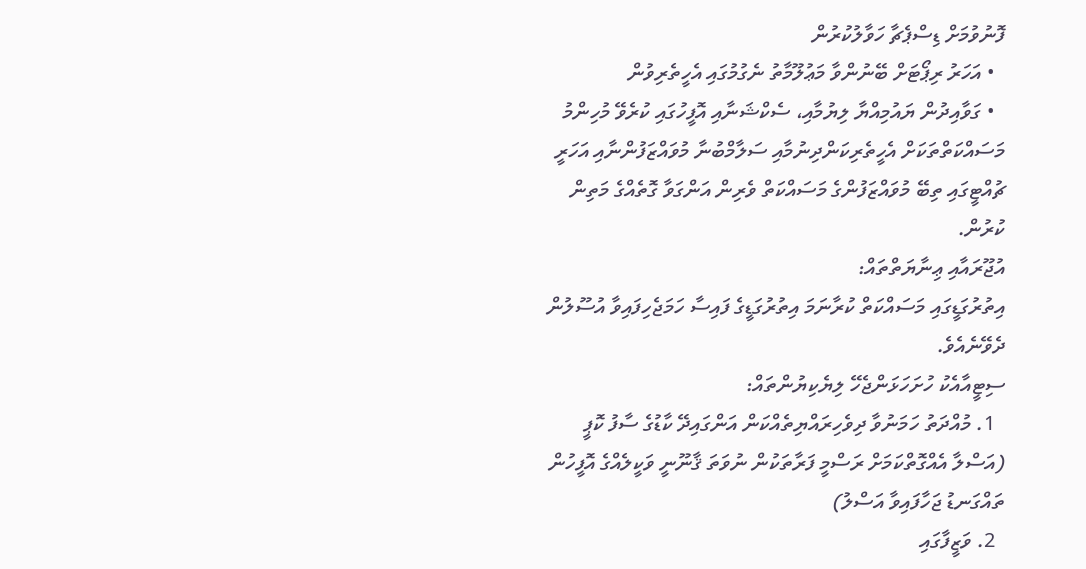ފޮނުވުމަށް ޑިސްޕެޗާ ހަވާލުކުރުން
  • އަހަރު ރިޕޯޓަށް ބޭނުންވާ މަޢުލޫމާތު ނެގުމުގައި އެހީތެރިވުން
  • ގަވާއިދުން ޔައުމިއްޔާ ލިޔުމާއި، ސެކްޝަނާއި އޮފީހުގައި ކުރެވޭ މުހިންމު މަސައްކަތްތަކަށް އެހީތެރިކަންދިނުމާއި ސަލާމްބުނާ މުވައްޒަފުންނާއި އަހަރީ ޗުއްޓީގައި ތިބޭ މުވައްޒަފުންގެ މަސައްކަތް ވެރިން އަންގަވާ ގޮތެއްގެ މަތިން ކުރުން.
އުޖޫރައާއި ޢިނާޔަތްތައް:
އިތުރުގަޑީގައި މަސައްކަތް ކުރާނަމަ އިތުރުގަޑީގެ ފައިސާ ހަމަޖެހިފައިވާ އުސޫލުން ދެވޭނެއެވެ.
ސިޓީއާއެކު ހުށަހަޅަންޖެހޭ ލިޔެކިޔުންތައް:
  1. މުއްދަތު ހަމަނުވާ ދިވެހިރައްޔިތެއްކަން އަންގައިދޭ ކާޑުގެ ސާފު ކޮޕީ (އަސްލާ އެއްގޮތްކަމަށް ރަސްމީ ފަރާތަކުން ނުވަތަ ޤާނޫނީ ވަކީލެއްގެ އޮފީހުން ތައްގަނޑު ޖަހާފައިވާ އަސްލު)
  2. ވަޒީފާގައި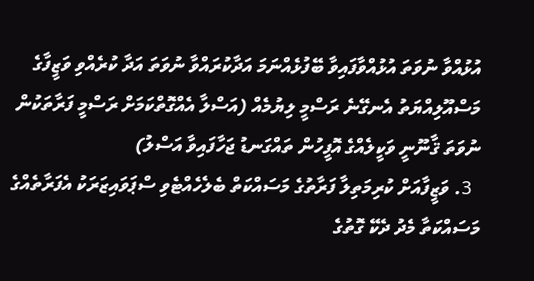އުޅުއްވާ ނުވަތަ އުޅުއްވާފައިވާ ބޭފުޅެއްނަމަ އަދާކުރައްވާ ނުވަތަ އަދާ ކުރެއްވި ވަޒީފާގެ މަސްއޫލިއްޔަތު އެނގޭނެ ރަސްމީ ލިޔުމެއް (އަސްލާ އެއްގޮތްކަމަށް ރަސްމީ ފަރާތަކުން ނުވަތަ ޤާނޫނީ ވަކީލެއްގެ އޮފީހުން ތައްގަނޑު ޖަހާފައިވާ އަސްލު)
  3. ވަޒީފާއަށް ކުރިމަތިލާ ފަރާތުގެ މަސައްކަތް ބެލެހެއްޓެވި ސްޕަވައިޒަރަކު އެފަރާތެއްގެ މަސައްކަތާ މެދު ދެކޭ ގޮތުގެ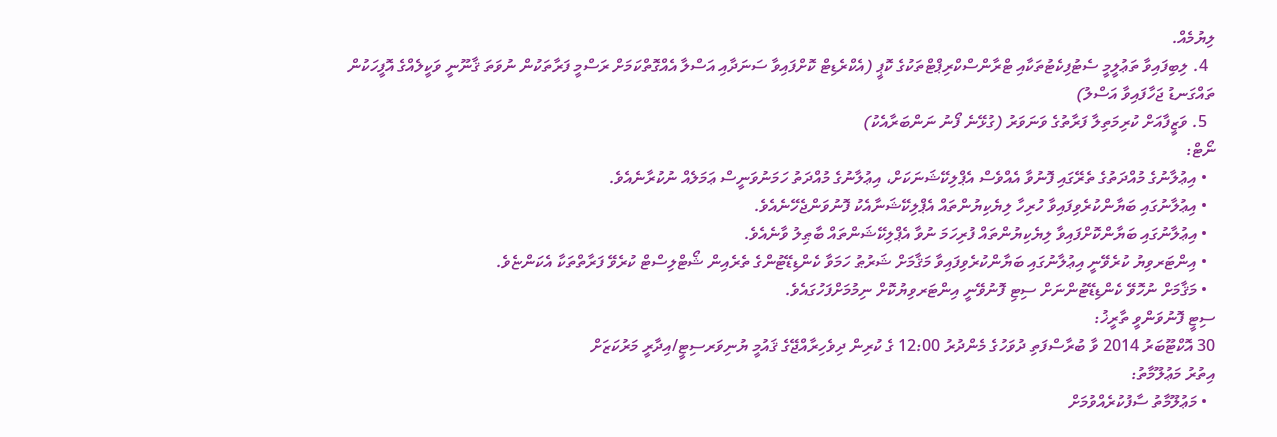ލިޔުމެއް.
  4. ލިބިފައިވާ ތަޢުލީމީ ސެޓުފިކެޓުތަކާއި ޓްރާންސްކްރިޕްޓްތަކުގެ ކޮޕީ (އެކްރެޑިޓް ކޮށްފައިވާ ސަނަދާއި އަސްލާ އެއްގޮތްކަމަށް ރަސްމީ ފަރާތަކުން ނުވަތަ ޤާނޫނީ ވަކީލެއްގެ އޮފީހަކުން ތައްގަނޑު ޖަހާފައިވާ އަސްލު)
  5. ވަޒީފާއަށް ކުރިމަތިލާ ފަރާތުގެ ވަނަވަރު (ގުޅޭނެ ފޯނު ނަންބަރާއެކު)
ނޯޓް:
  • އިޢުލާނުގެ މުއްދަތުގެ ތެރޭގައި ފޮނުވާ އެއްވެސް އެޕްލިކޭޝަނަކަށް، އިޢުލާނުގެ މުއްދަތު ހަމަނުވަނީސް ޢަމަލެއް ނުކުރާނެއެވެ.
  • އިޢުލާނުގައި ބަޔާންކުރެވިފައިވާ ހުރިހާ ލިޔެކިޔުންތައް އެޕްލިކޭޝަނާއެކު ފޮނުވަންޖެހޭނެއެވެ.
  • އިޢުލާނުގައި ބަޔާންކޮށްފައިވާ ލިޔެކިޔުންތައް ފުރިހަމަ ނުވާ އެޕްލިކޭޝަންތައް ބާޠިލު ވާނެއެވެ.
  • އިންޓަރވިޔު ކުރެވޭނީ އިޢުލާނުގައި ބަޔާންކުރެވިފައިވާ މަޤާމަށް ޝަރުޠު ހަމަވާ ކެންޑިޑޭޓުންގެ ތެރެއިން ޝޯޓްލިސްޓް ކުރެވޭ ފަރާތްތަކާ އެކަންޏެވެ.
  • މަޤާމަށް ނުހޮވޭ ކެންޑިޑޭޓުންނަށް ސިޓި ފޮނުވޭނީ އިންޓަރވިޔުކޮށް ނިމުމަށްފަހުގައެވެ.
ސިޓީ ފޮނުވަންވީ ތާރީޚު:
30 އޮކްޓޫބަރު 2014 ވާ ބުރާސްފަތި ދުވަހުގެ މެންދުރު 12:00 ގެ ކުރިން ދިވެހިރާއްޖޭގެ ޤައުމީ ޔުނިވަރސިޓީ/އިދާރީ މަރުކަޒަށް
އިތުރު މަޢުލޫމާތު:
  • މަޢުލޫމާތު ސާފުކުރެއްވުމަށް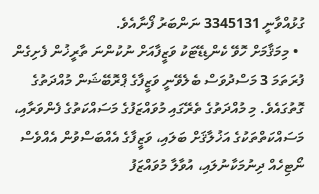ގުޅުއްވާނީ 3345131 ނަންބަރު ފޯނާއެވެ.
  • މިމަޤާމަށް ހޮވޭ ކެންޑިޑޭޓަކު ވަޒީފާއަށް ނުކުންނަ ތާރީޚުން ފެށިގެން ފުރަތަމަ 3 މަސްދުވަސް ބެލެވޭނީ ވަޒީފާގެ ޕްރޮބޭޝަން މުއްދަތުގެ ގޮތުގައެވެ. މި މުއްދަތުގެ ތެރޭގައި މުވައްޒަފުގެ މަސައްކަތުގެ ފެންވަރާއި، މަސައްކަތްތަކުގެ އަޚުލާޤަށް ބަލައި، ވަޒީފާގެ އެއްބަސްވުން އެއްވެސް ނޯޓިހެއް ދިނުމަކާނުލައި، އުވާލާ މުވައްޒަފު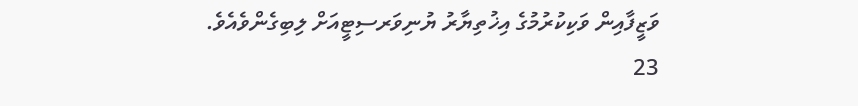ވަޒީފާއިން ވަކިކުރުމުގެ އިޚުތިޔާރު ޔުނިވަރސިޓީއަށް ލިބިގެންވެއެވެ.
23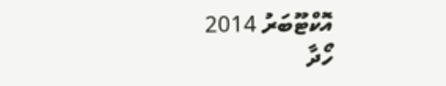އޮކްޓޫބަރު 2014
ހޯދާ